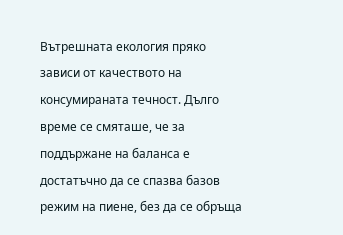Вътрешната екология пряко зависи от качеството на консумираната течност. Дълго време се смяташе, че за поддържане на баланса е достатъчно да се спазва базов режим на пиене, без да се обръща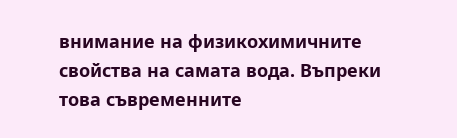внимание на физикохимичните свойства на самата вода. Въпреки това съвременните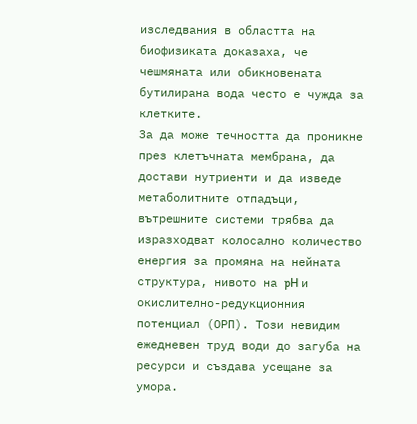изследвания в областта на биофизиката доказаха, че чешмяната или обикновената бутилирана вода често е чужда за клетките.
За да може течността да проникне през клетъчната мембрана, да достави нутриенти и да изведе метаболитните отпадъци, вътрешните системи трябва да изразходват колосално количество енергия за промяна на нейната структура, нивото на pH и окислително-редукционния потенциал (ОРП). Този невидим ежедневен труд води до загуба на ресурси и създава усещане за умора.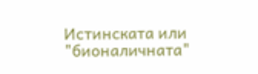Истинската или "бионаличната"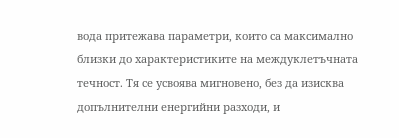вода притежава параметри, които са максимално близки до характеристиките на междуклетъчната течност. Тя се усвоява мигновено, без да изисква допълнителни енергийни разходи, и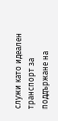служи като идеален транспорт за поддържане на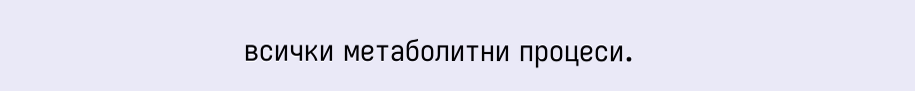всички метаболитни процеси.